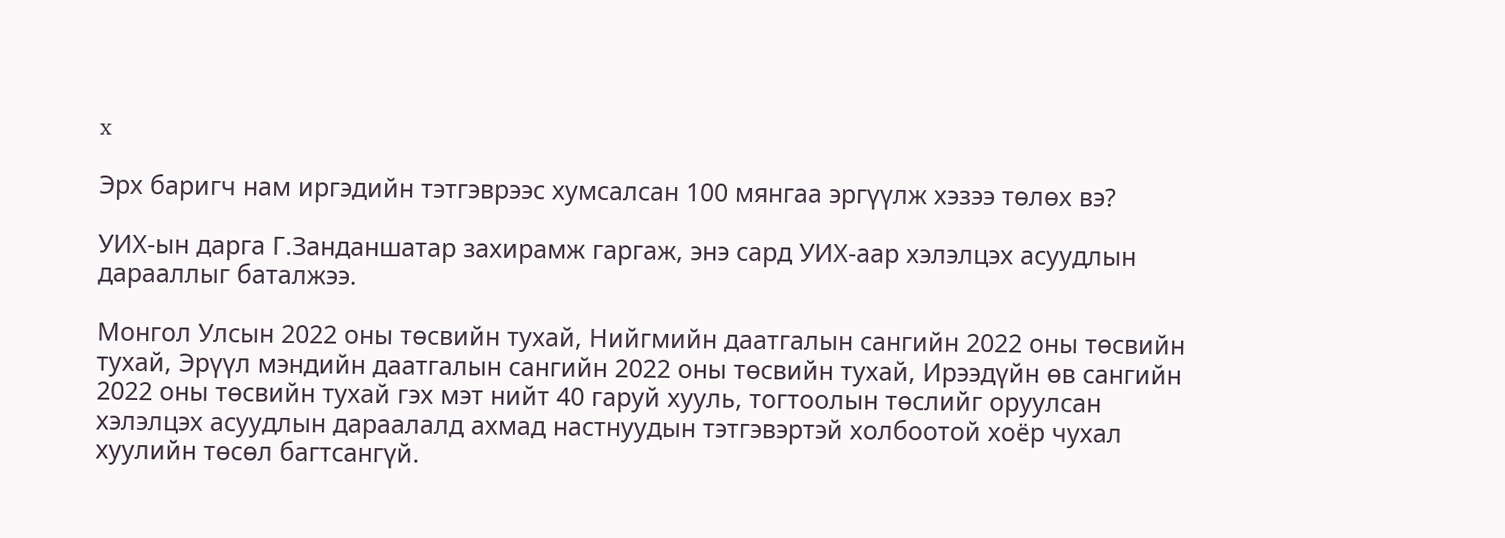x

Эрх баригч нам иргэдийн тэтгэврээс хумсалсан 100 мянгаа эргүүлж хэзээ төлөх вэ?

УИХ-ын дарга Г.Занданшатар захирамж гаргаж, энэ сард УИХ-аар хэлэлцэх асуудлын дарааллыг баталжээ.

Монгол Улсын 2022 оны төсвийн тухай, Нийгмийн даатгалын сангийн 2022 оны төсвийн тухай, Эрүүл мэндийн даатгалын сангийн 2022 оны төсвийн тухай, Ирээдүйн өв сангийн 2022 оны төсвийн тухай гэх мэт нийт 40 гаруй хууль, тогтоолын төслийг оруулсан хэлэлцэх асуудлын дараалалд ахмад настнуудын тэтгэвэртэй холбоотой хоёр чухал хуулийн төсөл багтсангүй.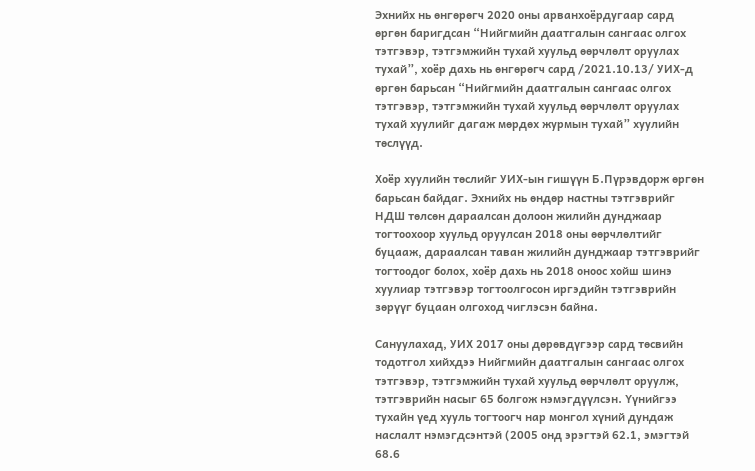Эхнийх нь өнгөрөгч 2020 оны арванхоёрдугаар сард өргөн баригдсан “Нийгмийн даатгалын сангаас олгох тэтгэвэр, тэтгэмжийн тухай хуульд өөрчлөлт оруулах тухай”, хоёр дахь нь өнгөрөгч сард /2021.10.13/ УИХ-д өргөн барьсан “Нийгмийн даатгалын сангаас олгох тэтгэвэр, тэтгэмжийн тухай хуульд өөрчлөлт оруулах тухай хуулийг дагаж мөрдөх журмын тухай” хуулийн төслүүд.

Хоёр хуулийн төслийг УИХ-ын гишүүн Б.Пүрэвдорж өргөн барьсан байдаг. Эхнийх нь өндөр настны тэтгэврийг НДШ төлсөн дараалсан долоон жилийн дунджаар тогтоохоор хуульд оруулсан 2018 оны өөрчлөлтийг буцааж, дараалсан таван жилийн дунджаар тэтгэврийг тогтоодог болох, хоёр дахь нь 2018 оноос хойш шинэ хуулиар тэтгэвэр тогтоолгосон иргэдийн тэтгэврийн зөрүүг буцаан олгоход чиглэсэн байна.

Сануулахад, УИХ 2017 оны дөрөвдүгээр сард төсвийн тодотгол хийхдээ Нийгмийн даатгалын сангаас олгох тэтгэвэр, тэтгэмжийн тухай хуульд өөрчлөлт оруулж, тэтгэврийн насыг 65 болгож нэмэгдүүлсэн. Үүнийгээ тухайн үед хууль тогтоогч нар монгол хүний дундаж наслалт нэмэгдсэнтэй (2005 онд эрэгтэй 62.1, эмэгтэй 68.6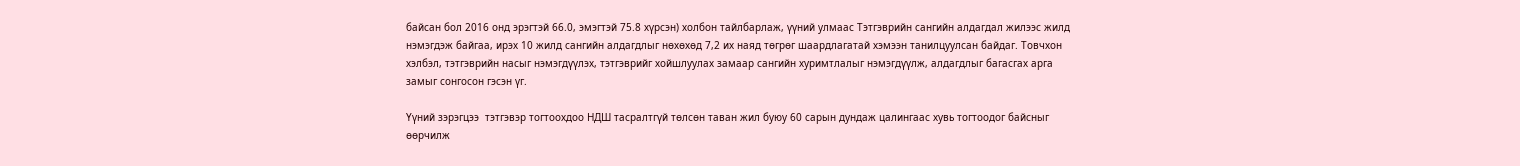байсан бол 2016 онд эрэгтэй 66.0, эмэгтэй 75.8 хүрсэн) холбон тайлбарлаж, үүний улмаас Тэтгэврийн сангийн алдагдал жилээс жилд нэмэгдэж байгаа, ирэх 10 жилд сангийн алдагдлыг нөхөхөд 7,2 их наяд төгрөг шаардлагатай хэмээн танилцуулсан байдаг. Товчхон хэлбэл, тэтгэврийн насыг нэмэгдүүлэх, тэтгэврийг хойшлуулах замаар сангийн хуримтлалыг нэмэгдүүлж, алдагдлыг багасгах арга замыг сонгосон гэсэн үг.

Үүний зэрэгцээ  тэтгэвэр тогтоохдоо НДШ тасралтгүй төлсөн таван жил буюу 60 сарын дундаж цалингаас хувь тогтоодог байсныг өөрчилж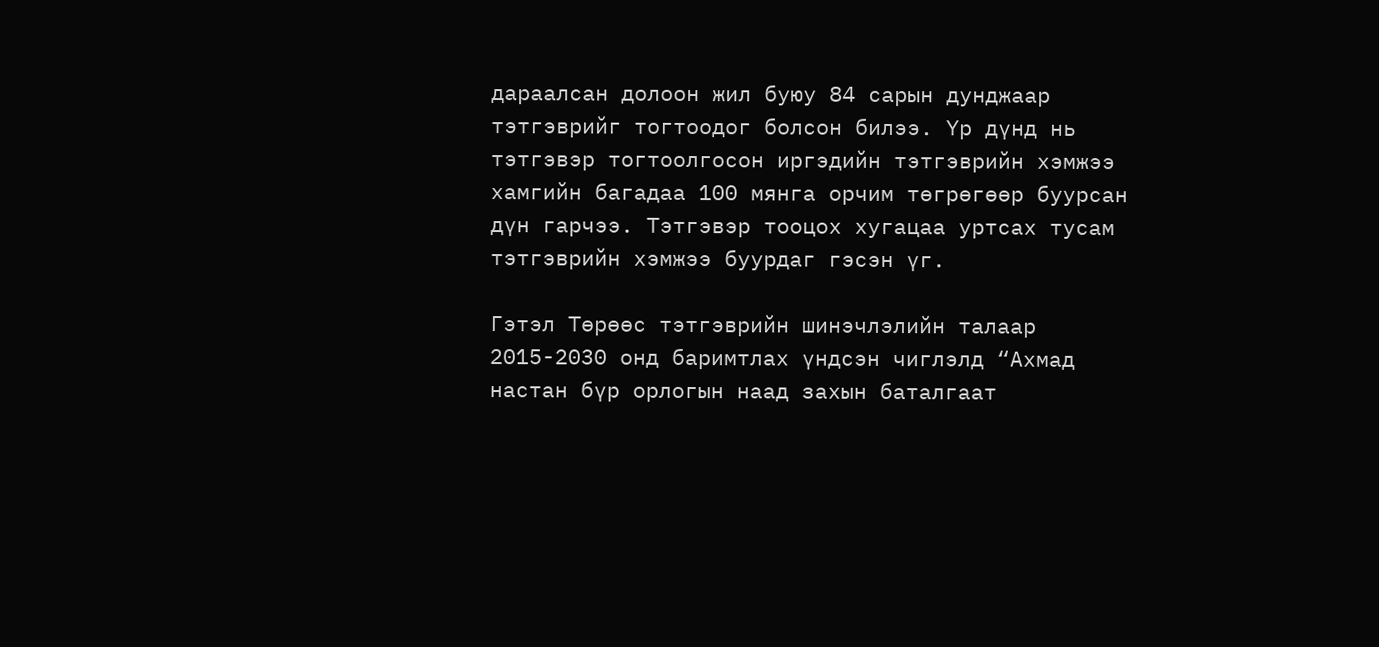дараалсан долоон жил буюу 84 сарын дунджаар тэтгэврийг тогтоодог болсон билээ. Үр дүнд нь тэтгэвэр тогтоолгосон иргэдийн тэтгэврийн хэмжээ хамгийн багадаа 100 мянга орчим төгрөгөөр буурсан дүн гарчээ. Тэтгэвэр тооцох хугацаа уртсах тусам тэтгэврийн хэмжээ буурдаг гэсэн үг.

Гэтэл Төрөөс тэтгэврийн шинэчлэлийн талаар 2015-2030 онд баримтлах үндсэн чиглэлд “Ахмад настан бүр орлогын наад захын баталгаат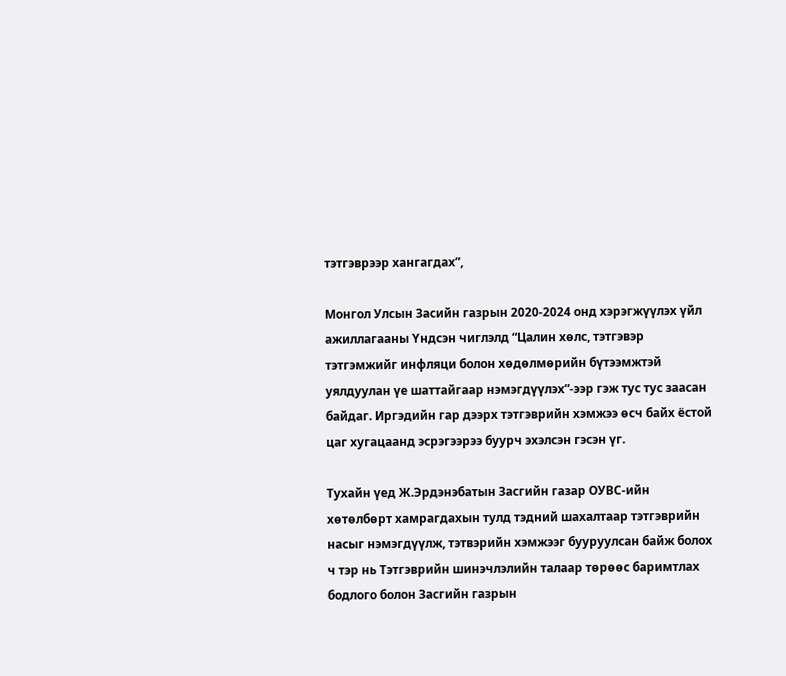тэтгэврээр хангагдах”,

Монгол Улсын Засийн газрын 2020-2024 онд хэрэгжүүлэх үйл ажиллагааны Үндсэн чиглэлд “Цалин хөлс, тэтгэвэр тэтгэмжийг инфляци болон хөдөлмөрийн бүтээмжтэй уялдуулан үе шаттайгаар нэмэгдүүлэх”-ээр гэж тус тус заасан байдаг. Иргэдийн гар дээрх тэтгэврийн хэмжээ өсч байх ёстой цаг хугацаанд эсрэгээрээ буурч эхэлсэн гэсэн үг.

Тухайн үед Ж.Эрдэнэбатын Засгийн газар ОУВС-ийн хөтөлбөрт хамрагдахын тулд тэдний шахалтаар тэтгэврийн насыг нэмэгдүүлж, тэтвэрийн хэмжээг бууруулсан байж болох ч тэр нь Тэтгэврийн шинэчлэлийн талаар төрөөс баримтлах бодлого болон Засгийн газрын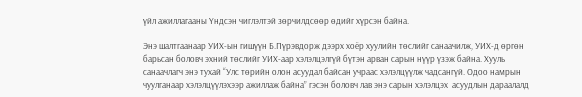үйл ажиллагааны Үндсэн чиглэлтэй зөрчилдсөөр өдийг хүрсэн байна.

Энэ шалтгаанаар УИХ-ын гишүүн Б.Пүрэвдорж дээрх хоёр хуулийн төслийг санаачилж, УИХ-д өргөн барьсан боловч эхний төслийг УИХ-аар хэлэлцэлгүй бүтэн арван сарын нүүр үзэж байна. Хууль санаачлагч энэ тухай “Улс төрийн олон асуудал байсан учраас хэлэлцүүлж чадсангүй. Одоо намрын чуулганаар хэлэлцүүлэхээр ажиллаж байна” гэсэн боловч лав энэ сарын хэлэлцэх  асуудлын дараалалд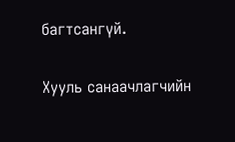багтсангүй.

Хууль санаачлагчийн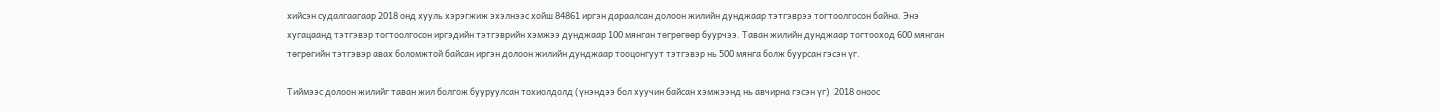хийсэн судалгаагаар 2018 онд хууль хэрэгжиж эхэлнээс хойш 84861 иргэн дараалсан долоон жилийн дунджаар тэтгэврээ тогтоолгосон байна. Энэ хугацаанд тэтгэвэр тогтоолгосон иргэдийн тэтгэврийн хэмжээ дунджаар 100 мянган төгрөгөөр буурчээ. Таван жилийн дунджаар тогтооход 600 мянган төгрөгийн тэтгэвэр авах боломжтой байсан иргэн долоон жилийн дунджаар тооцонгуут тэтгэвэр нь 500 мянга болж буурсан гэсэн үг.

Тиймээс долоон жилийг таван жил болгож бууруулсан тохиолдолд (үнэндээ бол хуучин байсан хэмжээнд нь авчирна гэсэн үг)  2018 оноос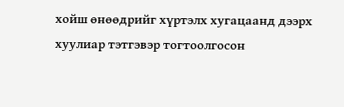хойш өнөөдрийг хүртэлх хугацаанд дээрх хуулиар тэтгэвэр тогтоолгосон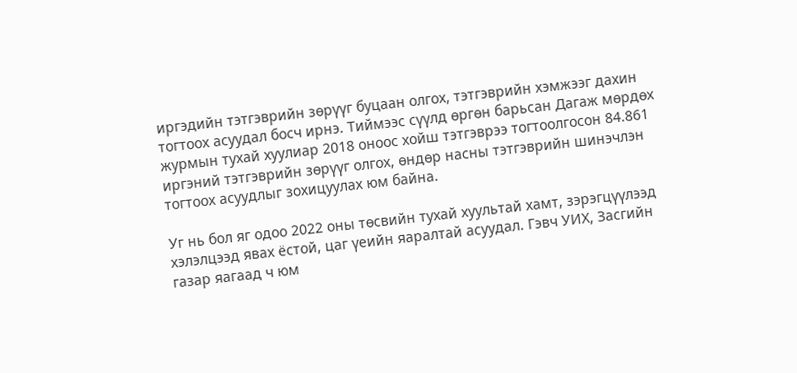иргэдийн тэтгэврийн зөрүүг буцаан олгох, тэтгэврийн хэмжээг дахин тогтоох асуудал босч ирнэ. Тиймээс сүүлд өргөн барьсан Дагаж мөрдөх журмын тухай хуулиар 2018 оноос хойш тэтгэврээ тогтоолгосон 84.861 иргэний тэтгэврийн зөрүүг олгох, өндөр насны тэтгэврийн шинэчлэн тогтоох асуудлыг зохицуулах юм байна.

Уг нь бол яг одоо 2022 оны төсвийн тухай хуультай хамт, зэрэгцүүлээд хэлэлцээд явах ёстой, цаг үеийн яаралтай асуудал. Гэвч УИХ, Засгийн газар яагаад ч юм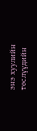энэ хуулийн төслүүдийн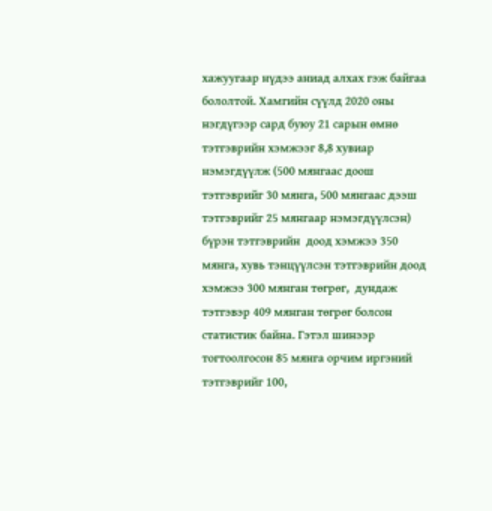хажуугаар нүдээ аниад алхах гэж байгаа бололтой. Хамгийн сүүлд 2020 оны нэгдүгээр сард буюу 21 сарын өмнө тэтгэврийн хэмжээг 8,8 хувиар нэмэгдүүлж (500 мянгаас доош тэтгэврийг 30 мянга, 500 мянгаас дээш тэтгэврийг 25 мянгаар нэмэгдүүлсэн) бүрэн тэтгэврийн  доод хэмжээ 350 мянга, хувь тэнцүүлсэн тэтгэврийн доод хэмжээ 300 мянган төгрөг,  дундаж тэтгэвэр 409 мянган төгрөг болсон статистик байна. Гэтэл шинээр тогтоолгосон 85 мянга орчим иргэний тэтгэврийг 100,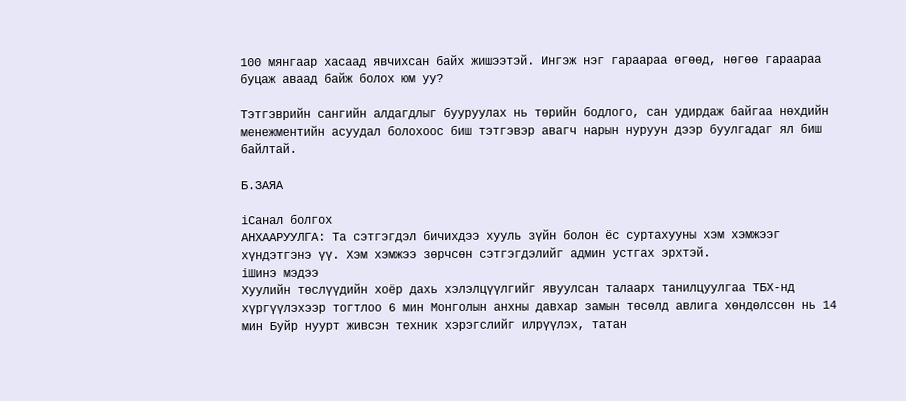100 мянгаар хасаад явчихсан байх жишээтэй. Ингэж нэг гараараа өгөөд, нөгөө гараараа буцаж аваад байж болох юм уу?

Тэтгэврийн сангийн алдагдлыг бууруулах нь төрийн бодлого, сан удирдаж байгаа нөхдийн менежментийн асуудал болохоос биш тэтгэвэр авагч нарын нуруун дээр буулгадаг ял биш байлтай.

Б.ЗАЯА

iСанал болгох
АНХААРУУЛГА: Та сэтгэгдэл бичихдээ хууль зүйн болон ёс суртахууны хэм хэмжээг хүндэтгэнэ үү. Хэм хэмжээ зөрчсөн сэтгэгдэлийг админ устгах эрхтэй.
iШинэ мэдээ
Хуулийн төслүүдийн хоёр дахь хэлэлцүүлгийг явуулсан талаарх танилцуулгаа ТБХ-нд хүргүүлэхээр тогтлоо 6 мин Монголын анхны давхар замын төсөлд авлига хөндөлссөн нь 14 мин Буйр нуурт живсэн техник хэрэгслийг илрүүлэх, татан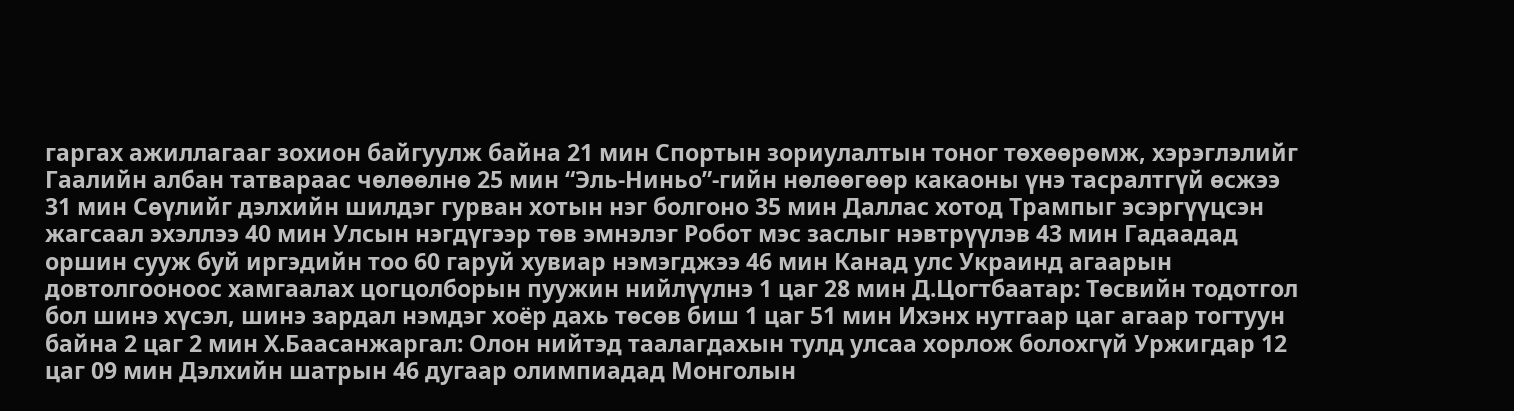гаргах ажиллагааг зохион байгуулж байна 21 мин Спортын зориулалтын тоног төхөөрөмж, хэрэглэлийг Гаалийн албан татвараас чөлөөлнө 25 мин “Эль-Ниньо”-гийн нөлөөгөөр какаоны үнэ тасралтгүй өсжээ 31 мин Сөүлийг дэлхийн шилдэг гурван хотын нэг болгоно 35 мин Даллас хотод Трампыг эсэргүүцсэн жагсаал эхэллээ 40 мин Улсын нэгдүгээр төв эмнэлэг Робот мэс заслыг нэвтрүүлэв 43 мин Гадаадад оршин сууж буй иргэдийн тоо 60 гаруй хувиар нэмэгджээ 46 мин Канад улс Украинд агаарын довтолгооноос хамгаалах цогцолборын пуужин нийлүүлнэ 1 цаг 28 мин Д.Цогтбаатар: Төсвийн тодотгол бол шинэ хүсэл, шинэ зардал нэмдэг хоёр дахь төсөв биш 1 цаг 51 мин Ихэнх нутгаар цаг агаар тогтуун байна 2 цаг 2 мин Х.Баасанжаргал: Олон нийтэд таалагдахын тулд улсаа хорлож болохгүй Уржигдар 12 цаг 09 мин Дэлхийн шатрын 46 дугаар олимпиадад Монголын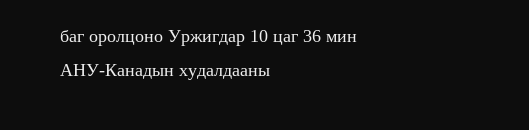баг оролцоно Уржигдар 10 цаг 36 мин АНУ-Канадын худалдааны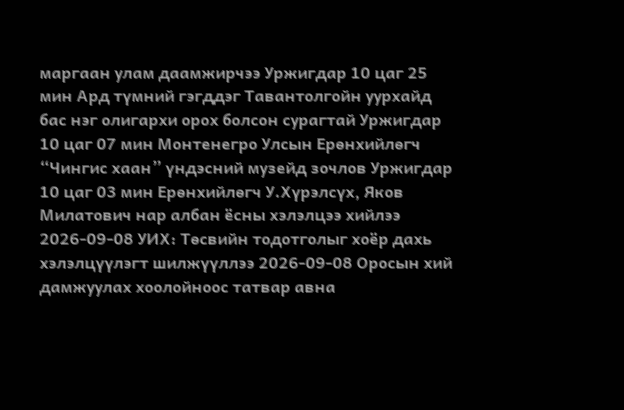маргаан улам даамжирчээ Уржигдар 10 цаг 25 мин Ард түмний гэгддэг Тавантолгойн уурхайд бас нэг олигархи орох болсон сурагтай Уржигдар 10 цаг 07 мин Монтенегро Улсын Ерөнхийлөгч “Чингис хаан” үндэсний музейд зочлов Уржигдар 10 цаг 03 мин Ерөнхийлөгч У.Хүрэлсүх, Яков Милатович нар албан ёсны хэлэлцээ хийлээ 2026-09-08 УИХ: Төсвийн тодотголыг хоёр дахь хэлэлцүүлэгт шилжүүллээ 2026-09-08 Оросын хий дамжуулах хоолойноос татвар авна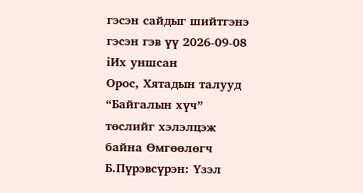гэсэн сайдыг шийтгэнэ гэсэн гэв үү 2026-09-08
iИх уншсан
Орос, Хятадын талууд “Байгалын хүч” төслийг хэлэлцэж байна Өмгөөлөгч Б.Пүрэвсүрэн: Үзэл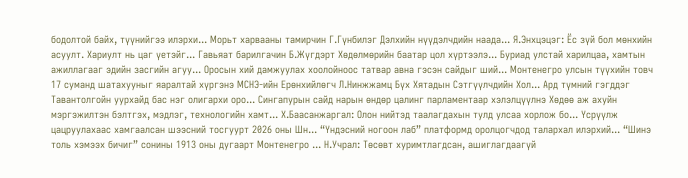бодолтой байх, түүнийгээ илэрхи... Морьт харвааны тамирчин Г.Гүнбилэг Дэлхийн нүүдэлчдийн наада... Я.Энхцэцэг: Ёс зүй бол мөнхийн асуулт. Хариулт нь цаг үетэйг... Гавьяат барилгачин Б.Жүгдэрт Хөдөлмөрийн баатар цол хүртээлэ... Буриад улстай харилцаа, хамтын ажиллагааг эдийн засгийн агуу... Оросын хий дамжуулах хоолойноос татвар авна гэсэн сайдыг ший... Монтенегро улсын түүхийн товч 17 суманд шатахууныг яаралтай хүргэнэ МСНЭ-ийн Ерөнхийлөгч Л.Нинжжамц Бүх Хятадын Сэтгүүлчдийн Хол... Ард түмний гэгддэг Тавантолгойн уурхайд бас нэг олигархи оро... Сингапурын сайд нарын өндөр цалинг парламентаар хэлэлцүүлнэ Хөдөө аж ахуйн мэргэжилтэн бэлтгэх, мэдлэг, технологийн хамт... Х.Баасанжаргал: Олон нийтэд таалагдахын тулд улсаа хорлож бо... Үсрүүлж цацруулахаас хамгаалсан шээсний тосгуурт 2026 оны Шн... “Үндэсний ногоон лаб” платформд оролцогчдод талархал илэрхий... “Шинэ толь хэмээх бичиг” сонины 1913 оны дугаарт Монтенегро ... Н.Учрал: Төсөвт хуримтлагдсан, ашиглагдаагүй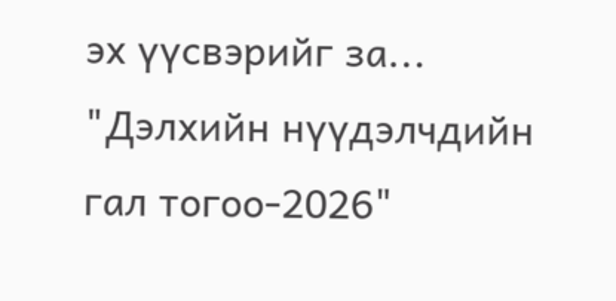эх үүсвэрийг за... "Дэлхийн нүүдэлчдийн гал тогоо-2026"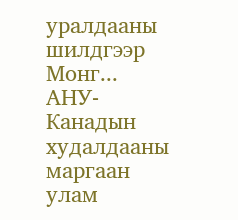уралдааны шилдгээр Монг... АНУ-Канадын худалдааны маргаан улам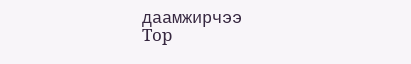даамжирчээ
Top